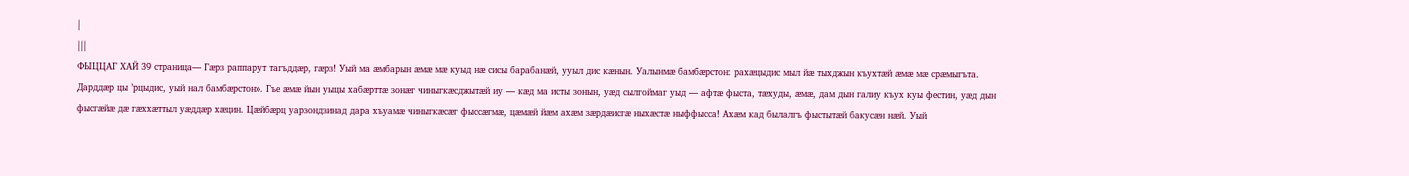|
|||
ФЫЦЦАГ ХАЙ 39 страница— Гæрз раппарут тагъддæр, гæрз! Уый ма æмбарын æмæ мæ куыд нæ сисы барабанæй, ууыл дис кæнын. Уалынмæ бамбæрстон: рахæцыдис мыл йæ тыхджын къухтæй æмæ мæ срæмыгъта. Дарддæр цы ’рцыдис, уый нал бамбæрстон». Гъе æмæ йын уыцы хабæрттæ зонæг чиныгкæсджытæй иу — кæд ма исты зонын, уæд сылгоймаг уыд — афтæ фыста, тæхуды, æмæ, дам дын галиу къух куы фестин, уæд дын фысгæйæ дæ гæххæттыл уæддæр хæцин. Цæйбæрц уарзондзинад дара хъуамæ чиныгкæсæг фыссæгмæ, цæмæй йæм ахæм зæрдæисгæ ныхæстæ ныффысса! Ахæм кад былалгъ фыстытæй бакусæн нæй. Уый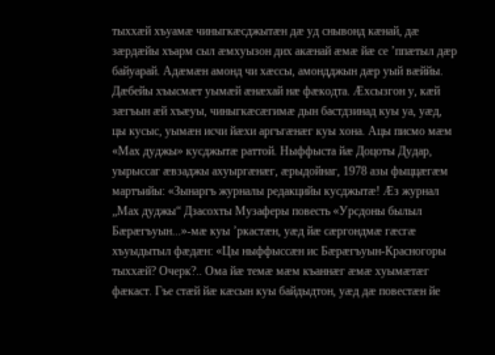тыххæй хъуамæ чиныгкæсджытæн дæ уд снывонд кæнай, дæ зæрдæйы хъарм сыл æмхуызон дих акæнай æмæ йæ се ’ппæтыл дæр байуарай. Адæмæн амонд чи хæссы, амондджын дæр уый вæййы. Дæбейы хъысмæт уымæй æнæхай нæ фæкодта. Æхсызгон у, кæй зæгъын æй хъæуы, чиныгкæсæгимæ дын бастдзинад куы уа, уæд, цы кусыс, уымæн исчи йæхи аргъгæнæг куы хона. Ацы писмо мæм «Мах дуджы» кусджытæ раттой. Ныффыста йæ Доцоты Дудар, уырыссаг æвзаджы ахуыргæнæг, æрыдойнаг, 1978 азы фыццæгæм мартъийы: «Зынаргъ журналы редакцийы кусджытæ! Æз журнал „Мах дуджы“ Дзасохты Музаферы повесть «Урсдоны былыл Бæрæгъуын...»-мæ куы ’ркастæн, уæд йæ сæргондмæ гæсгæ хъуыдытыл фæдæн: «Цы ныффыссæн ис Бæрæгъуын-Красногоры тыххæй? Очерк?.. Ома йæ темæ мæм къаннæг æмæ хуымæтæг фæкаст. Гъе стæй йæ кæсын куы байдыдтон, уæд дæ повестæн йе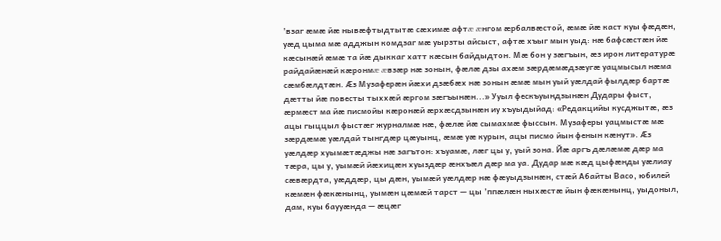’взаг æмæ йæ нывæфтыдтытæ сæхимæ афтæ æнгом æрбалвæстой, æмæ йæ каст куы фæдæн, уæд цыма мæ адджын комдзаг мæ уырзты айсыст, афтæ хъыг мын уыд: нæ бафсæстæн йæ кæсынæй æмæ та йæ дыккаг хатт кæсын байдыдтон. Мæ бон у зæгъын, æз ирон литературæ райдайæнæй кæронмæ æвзæр нæ зонын, фæлæ дзы ахæм зæрдæмæдзæугæ уацмысыл нæма сæмбæлдтæн. Æз Музаферæн йæхи дзæбæх нæ зонын æмæ мын уый уæлдай фылдæр бартæ дæтты йæ повесты тыххæй æргом зæгъынæн...» Ууыл фескъуындзынæн Дудары фыст, æрмæст ма йæ писмойы кæронæй æрхæсдзынæн иу хъуыдыйад: «Редакцийы кусджытæ, æз ацы гыццыл фыстæг журналмæ нæ, фæлæ йæ сымахмæ фыссын. Музаферы уацмыстæ мæ зæрдæмæ уæлдай тынгдæр цæуынц, æмæ уæ курын, ацы писмо йын фенын кæнут». Æз уæлдæр хуымæтæджы нæ загътон: хъуамæ, лæг цы у, уый зона. Йæ аргъ дæлæмæ дæр ма тæра, цы у, уымæй йæхицæн хуыздæр æнхъæл дæр ма уа. Дудар мæ кæд цыфæнды уæлиау сæвæрдта, уæддæр, цы дæн, уымæй уæлдæр нæ фæуыдзынæн, стæй Абайты Васо, юбилей кæмæн фæкæнынц, уымæн цæмæй тарст — цы ’ппæлæн ныхæстæ йын фæкæнынц, уыдоныл, дам, куы баууæнда — æцæг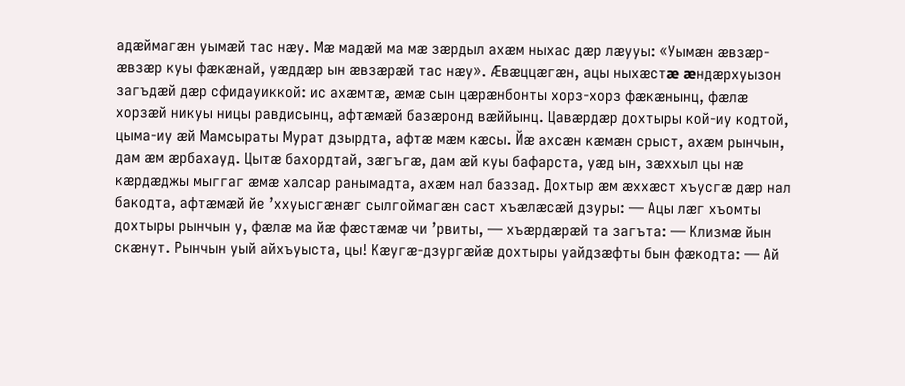адæймагæн уымæй тас нæу. Мæ мадæй ма мæ зæрдыл ахæм ныхас дæр лæууы: «Уымæн æвзæр-æвзæр куы фæкæнай, уæддæр ын æвзæрæй тас нæу». Æвæццæгæн, ацы ныхæстæ æндæрхуызон загъдæй дæр сфидауиккой: ис ахæмтæ, æмæ сын цæрæнбонты хорз-хорз фæкæнынц, фæлæ хорзæй никуы ницы равдисынц, афтæмæй базæронд вæййынц. Цавæрдæр дохтыры кой-иу кодтой, цыма-иу æй Мамсыраты Мурат дзырдта, афтæ мæм кæсы. Йæ ахсæн кæмæн срыст, ахæм рынчын, дам æм æрбахауд. Цытæ бахордтай, зæгъгæ, дам æй куы бафарста, уæд ын, зæххыл цы нæ кæрдæджы мыггаг æмæ халсар ранымадта, ахæм нал баззад. Дохтыр æм æххæст хъусгæ дæр нал бакодта, афтæмæй йе ’ххуысгæнæг сылгоймагæн саст хъæлæсæй дзуры: — Ацы лæг хъомты дохтыры рынчын у, фæлæ ма йæ фæстæмæ чи ’рвиты, — хъæрдæрæй та загъта: — Клизмæ йын скæнут. Рынчын уый айхъуыста, цы! Кæугæ-дзургæйæ дохтыры уайдзæфты бын фæкодта: — Ай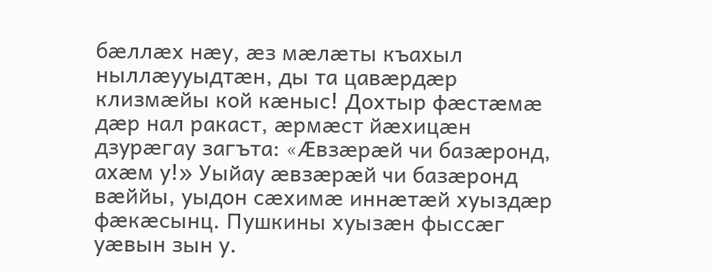бæллæх нæу, æз мæлæты къахыл ныллæууыдтæн, ды та цавæрдæр клизмæйы кой кæныс! Дохтыр фæстæмæ дæр нал ракаст, æрмæст йæхицæн дзурæгау загъта: «Æвзæрæй чи базæронд, ахæм у!» Уыйау æвзæрæй чи базæронд вæййы, уыдон сæхимæ иннæтæй хуыздæр фæкæсынц. Пушкины хуызæн фыссæг уæвын зын у.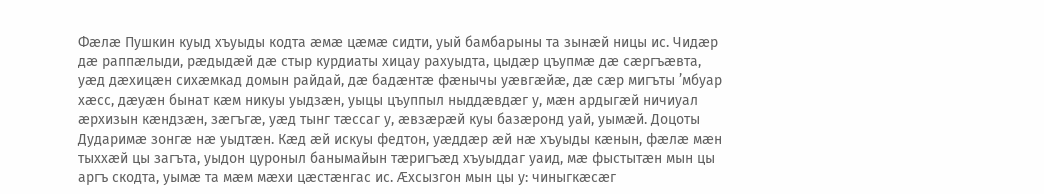Фæлæ Пушкин куыд хъуыды кодта æмæ цæмæ сидти, уый бамбарыны та зынæй ницы ис. Чидæр дæ раппæлыди, рæдыдæй дæ стыр курдиаты хицау рахуыдта, цыдæр цъупмæ дæ сæргъæвта, уæд дæхицæн сихæмкад домын райдай, дæ бадæнтæ фæнычы уæвгæйæ, дæ сæр мигъты ’мбуар хæсс, дæуæн бынат кæм никуы уыдзæн, уыцы цъуппыл ныддæвдæг у, мæн ардыгæй ничиуал æрхизын кæндзæн, зæгъгæ, уæд тынг тæссаг у, æвзæрæй куы базæронд уай, уымæй. Доцоты Дударимæ зонгæ нæ уыдтæн. Кæд æй искуы федтон, уæддæр æй нæ хъуыды кæнын, фæлæ мæн тыххæй цы загъта, уыдон цуроныл банымайын тæригъæд хъуыддаг уаид, мæ фыстытæн мын цы аргъ скодта, уымæ та мæм мæхи цæстæнгас ис. Æхсызгон мын цы у: чиныгкæсæг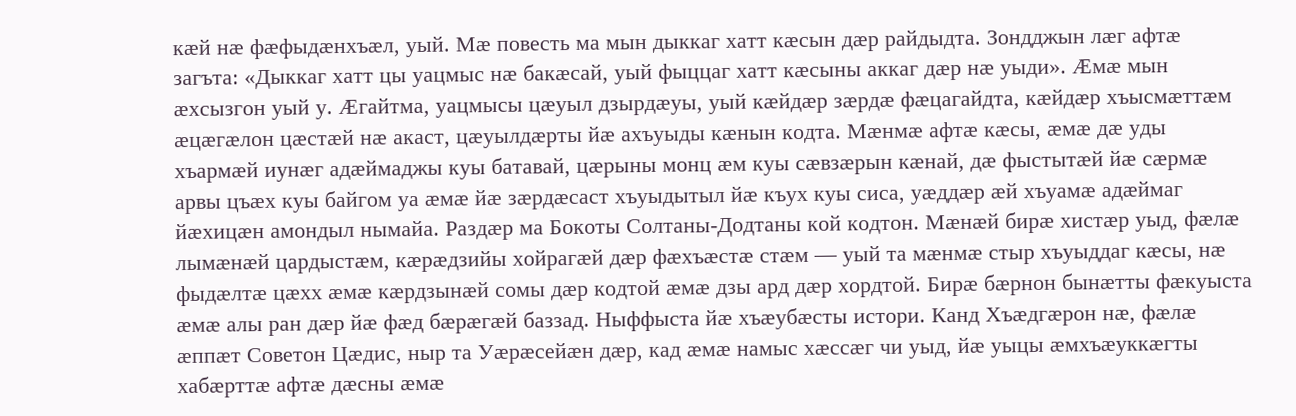кæй нæ фæфыдæнхъæл, уый. Мæ повесть ма мын дыккаг хатт кæсын дæр райдыдта. Зондджын лæг афтæ загъта: «Дыккаг хатт цы уацмыс нæ бакæсай, уый фыццаг хатт кæсыны аккаг дæр нæ уыди». Æмæ мын æхсызгон уый у. Æгайтма, уацмысы цæуыл дзырдæуы, уый кæйдæр зæрдæ фæцагайдта, кæйдæр хъысмæттæм æцæгæлон цæстæй нæ акаст, цæуылдæрты йæ ахъуыды кæнын кодта. Мæнмæ афтæ кæсы, æмæ дæ уды хъармæй иунæг адæймаджы куы батавай, цæрыны монц æм куы сæвзæрын кæнай, дæ фыстытæй йæ сæрмæ арвы цъæх куы байгом уа æмæ йæ зæрдæсаст хъуыдытыл йæ къух куы сиса, уæддæр æй хъуамæ адæймаг йæхицæн амондыл нымайа. Раздæр ма Бокоты Солтаны-Додтаны кой кодтон. Мæнæй бирæ хистæр уыд, фæлæ лымæнæй цардыстæм, кæрæдзийы хойрагæй дæр фæхъæстæ стæм — уый та мæнмæ стыр хъуыддаг кæсы, нæ фыдæлтæ цæхх æмæ кæрдзынæй сомы дæр кодтой æмæ дзы ард дæр хордтой. Бирæ бæрнон бынæтты фæкуыста æмæ алы ран дæр йæ фæд бæрæгæй баззад. Ныффыста йæ хъæубæсты истори. Канд Хъæдгæрон нæ, фæлæ æппæт Советон Цæдис, ныр та Уæрæсейæн дæр, кад æмæ намыс хæссæг чи уыд, йæ уыцы æмхъæуккæгты хабæрттæ афтæ дæсны æмæ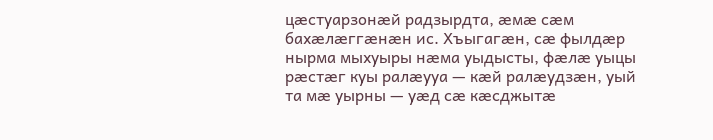цæстуарзонæй радзырдта, æмæ сæм бахæлæггæнæн ис. Хъыгагæн, сæ фылдæр нырма мыхуыры нæма уыдысты, фæлæ уыцы рæстæг куы ралæууа — кæй ралæудзæн, уый та мæ уырны — уæд сæ кæсджытæ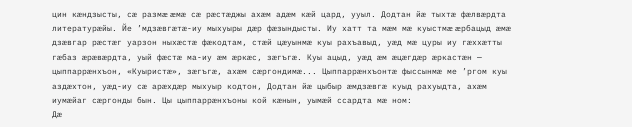цин кæндзысты, сæ размæ æмæ сæ рæстæджы ахæм адæм кæй цард, ууыл. Додтан йæ тыхтæ фæлвæрдта литературæйы. Йе ’мдзæвгæтæ-иу мыхуыры дæр фæзындысты. Иу хатт та мæм мæ куыстмæ æрбацыд æмæ дзæвгар рæстæг уарзон ныхæстæ фæкодтам, стæй цæуынмæ куы рахъавыд, уæд мæ цуры иу гæххæтты гæбаз æрæвæрдта, уый фæстæ ма-иу æм æркæс, зæгъгæ. Куы ацыд, уæд æм æцæгдæр æркастæн — цыппаррæнхъон, «Куыристæ», зæгъгæ, ахæм сæргондимæ... Цыппаррæнхъонтæ фыссынмæ ме ’ргом куы аздæхтон, уæд-иу сæ арæхдæр мыхуыр кодтон, Додтан йæ цыбыр æмдзæвгæ куыд рахуыдта, ахæм иумæйаг сæргонды бын. Цы цыппаррæнхъоны кой кæнын, уымæй ссардта мæ ном:
Дæ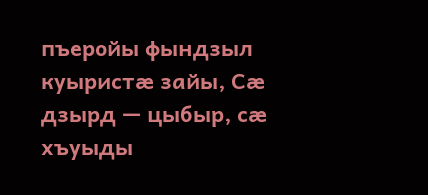пъеройы фындзыл куыристæ зайы, Сæ дзырд — цыбыр, сæ хъуыды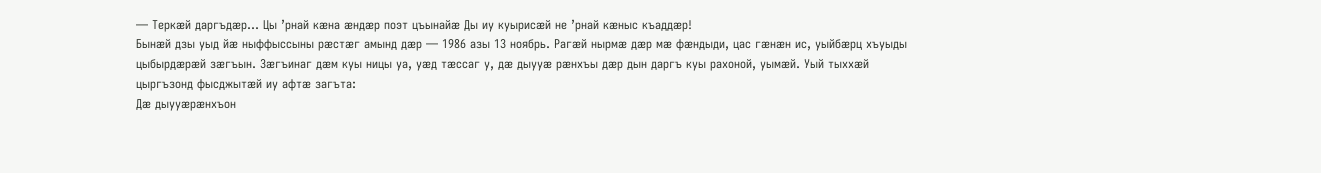— Теркæй даргъдæр... Цы ’рнай кæна æндæр поэт цъынайæ Ды иу куырисæй не ’рнай кæныс къаддæр!
Бынæй дзы уыд йæ ныффыссыны рæстæг амынд дæр — 1986 азы 13 ноябрь. Рагæй нырмæ дæр мæ фæндыди, цас гæнæн ис, уыйбæрц хъуыды цыбырдæрæй зæгъын. Зæгъинаг дæм куы ницы уа, уæд тæссаг у, дæ дыууæ рæнхъы дæр дын даргъ куы рахоной, уымæй. Уый тыххæй цыргъзонд фысджытæй иу афтæ загъта:
Дæ дыууæрæнхъон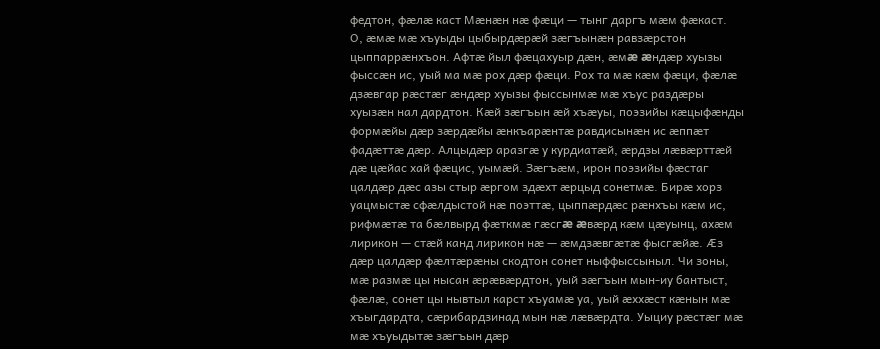федтон, фæлæ каст Мæнæн нæ фæци — тынг даргъ мæм фæкаст.
О, æмæ мæ хъуыды цыбырдæрæй зæгъынæн равзæрстон цыппаррæнхъон. Афтæ йыл фæцахуыр дæн, æмæ æндæр хуызы фыссæн ис, уый ма мæ рох дæр фæци. Рох та мæ кæм фæци, фæлæ дзæвгар рæстæг æндæр хуызы фыссынмæ мæ хъус раздæры хуызæн нал дардтон. Кæй зæгъын æй хъæуы, поэзийы кæцыфæнды формæйы дæр зæрдæйы æнкъарæнтæ равдисынæн ис æппæт фадæттæ дæр. Алцыдæр аразгæ у курдиатæй, æрдзы лæвæрттæй дæ цæйас хай фæцис, уымæй. Зæгъæм, ирон поэзийы фæстаг цалдæр дæс азы стыр æргом здæхт æрцыд сонетмæ. Бирæ хорз уацмыстæ сфæлдыстой нæ поэттæ, цыппæрдæс рæнхъы кæм ис, рифмæтæ та бæлвырд фæткмæ гæсгæ æвæрд кæм цæуынц, ахæм лирикон — стæй канд лирикон нæ — æмдзæвгæтæ фысгæйæ. Æз дæр цалдæр фæлтæрæны скодтон сонет ныффыссыныл. Чи зоны, мæ размæ цы нысан æрæвæрдтон, уый зæгъын мын-иу бантыст, фæлæ, сонет цы нывтыл карст хъуамæ уа, уый æххæст кæнын мæ хъыгдардта, сæрибардзинад мын нæ лæвæрдта. Уыциу рæстæг мæ мæ хъуыдытæ зæгъын дæр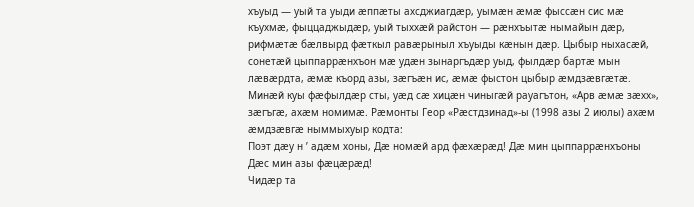хъуыд — уый та уыди æппæты ахсджиагдæр, уымæн æмæ фыссæн сис мæ къухмæ, фыццаджыдæр, уый тыххæй райстон — рæнхъытæ нымайын дæр, рифмæтæ бæлвырд фæткыл равæрыныл хъуыды кæнын дæр. Цыбыр ныхасæй, сонетæй цыппаррæнхъон мæ удæн зынаргъдæр уыд, фылдæр бартæ мын лæвæрдта, æмæ къорд азы, зæгъæн ис, æмæ фыстон цыбыр æмдзæвгæтæ. Минæй куы фæфылдæр сты, уæд сæ хицæн чиныгæй рауагътон, «Арв æмæ зæхх», зæгъгæ, ахæм номимæ. Рæмонты Геор «Рæстдзинад»-ы (1998 азы 2 июлы) ахæм æмдзæвгæ ныммыхуыр кодта:
Поэт дæу н ’ адæм хоны, Дæ номæй ард фæхæрæд! Дæ мин цыппаррæнхъоны Дæс мин азы фæцæрæд!
Чидæр та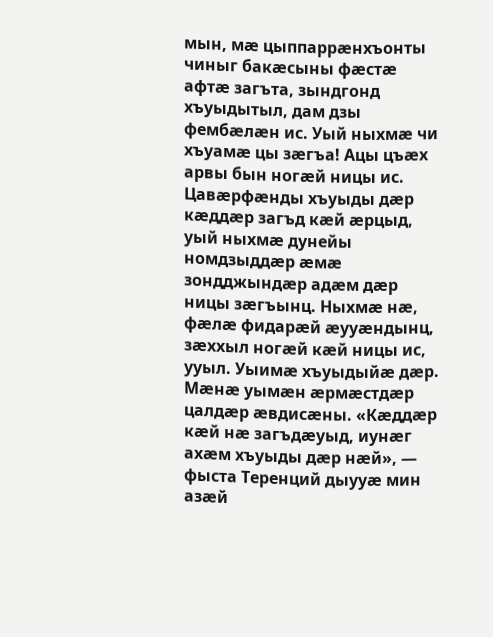мын, мæ цыппаррæнхъонты чиныг бакæсыны фæстæ афтæ загъта, зындгонд хъуыдытыл, дам дзы фембæлæн ис. Уый ныхмæ чи хъуамæ цы зæгъа! Ацы цъæх арвы бын ногæй ницы ис. Цавæрфæнды хъуыды дæр кæддæр загъд кæй æрцыд, уый ныхмæ дунейы номдзыддæр æмæ зондджындæр адæм дæр ницы зæгъынц. Ныхмæ нæ, фæлæ фидарæй æууæндынц, зæххыл ногæй кæй ницы ис, ууыл. Уыимæ хъуыдыйæ дæр. Мæнæ уымæн æрмæстдæр цалдæр æвдисæны. «Кæддæр кæй нæ загъдæуыд, иунæг ахæм хъуыды дæр нæй», — фыста Теренций дыууæ мин азæй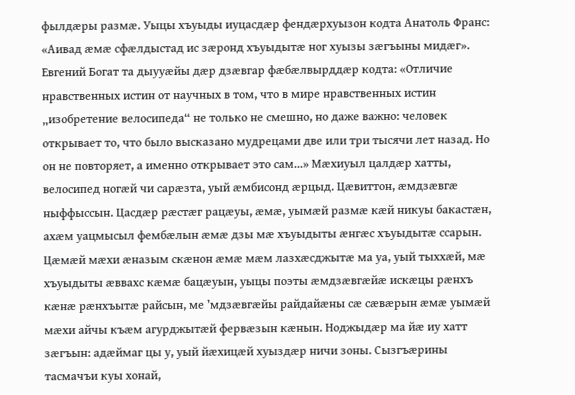фылдæры размæ. Уыцы хъуыды иуцасдæр фендæрхуызон кодта Анатоль Франс: «Аивад æмæ сфæлдыстад ис зæронд хъуыдытæ ног хуызы зæгъыны мидæг». Евгений Богат та дыууæйы дæр дзæвгар фæбæлвырддæр кодта: «Отличие нравственных истин от научных в том, что в мире нравственных истин „изобретение велосипеда“ не только не смешно, но даже важно: человек открывает то, что было высказано мудрецами две или три тысячи лет назад. Но он не повторяет, а именно открывает это сам...» Мæхиуыл цалдæр хатты, велосипед ногæй чи сарæзта, уый æмбисонд æрцыд. Цæвиттон, æмдзæвгæ ныффыссын. Цасдæр рæстæг рацæуы, æмæ, уымæй размæ кæй никуы бакастæн, ахæм уацмысыл фембæлын æмæ дзы мæ хъуыдыты æнгæс хъуыдытæ ссарын. Цæмæй мæхи æназым скæнон æмæ мæм лазхæсджытæ ма уа, уый тыххæй, мæ хъуыдыты æввахс кæмæ бацæуын, уыцы поэты æмдзæвгæйæ искæцы рæнхъ кæнæ рæнхъытæ райсын, ме ’мдзæвгæйы райдайæны сæ сæвæрын æмæ уымæй мæхи айчы къæм агурджытæй фервæзын кæнын. Ноджыдæр ма йæ иу хатт зæгъын: адæймаг цы у, уый йæхицæй хуыздæр ничи зоны. Сызгъæрины тасмачъи куы хонай,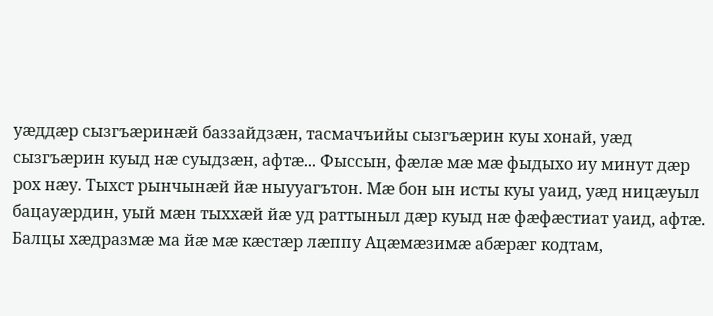уæддæр сызгъæринæй баззайдзæн, тасмачъийы сызгъæрин куы хонай, уæд сызгъæрин куыд нæ суыдзæн, афтæ... Фыссын, фæлæ мæ мæ фыдыхо иу минут дæр рох нæу. Тыхст рынчынæй йæ ныууагътон. Мæ бон ын исты куы уаид, уæд ницæуыл бацауæрдин, уый мæн тыххæй йæ уд раттыныл дæр куыд нæ фæфæстиат уаид, афтæ. Балцы хæдразмæ ма йæ мæ кæстæр лæппу Ацæмæзимæ абæрæг кодтам,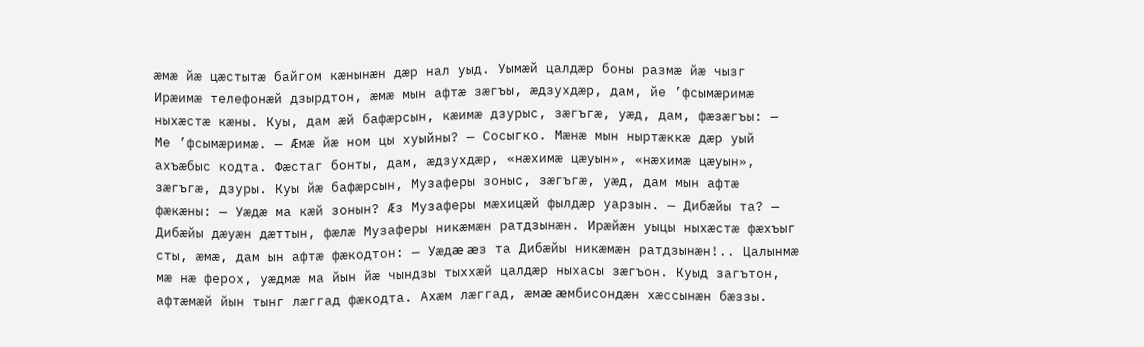æмæ йæ цæстытæ байгом кæнынæн дæр нал уыд. Уымæй цалдæр боны размæ йæ чызг Ирæимæ телефонæй дзырдтон, æмæ мын афтæ зæгъы, æдзухдæр, дам, йе ’фсымæримæ ныхæстæ кæны. Куы, дам æй бафæрсын, кæимæ дзурыс, зæгъгæ, уæд, дам, фæзæгъы: — Ме ’фсымæримæ. — Æмæ йæ ном цы хуыйны? — Сосыгко. Мæнæ мын ныртæккæ дæр уый ахъæбыс кодта. Фæстаг бонты, дам, æдзухдæр, «нæхимæ цæуын», «нæхимæ цæуын», зæгъгæ, дзуры. Куы йæ бафæрсын, Музаферы зоныс, зæгъгæ, уæд, дам мын афтæ фæкæны: — Уæдæ ма кæй зонын? Æз Музаферы мæхицæй фылдæр уарзын. — Дибæйы та? — Дибæйы дæуæн дæттын, фæлæ Музаферы никæмæн ратдзынæн. Ирæйæн уыцы ныхæстæ фæхъыг сты, æмæ, дам ын афтæ фæкодтон: — Уæдæ æз та Дибæйы никæмæн ратдзынæн!.. Цалынмæ мæ нæ ферох, уæдмæ ма йын йæ чындзы тыххæй цалдæр ныхасы зæгъон. Куыд загътон, афтæмæй йын тынг лæггад фæкодта. Ахæм лæггад, æмæ æмбисондæн хæссынæн бæззы.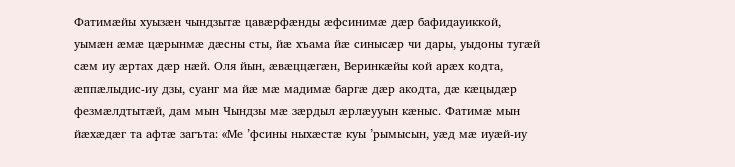Фатимæйы хуызæн чындзытæ цавæрфæнды æфсинимæ дæр бафидауиккой, уымæн æмæ цæрынмæ дæсны сты, йæ хъама йæ синысæр чи дары, уыдоны тугæй сæм иу æртах дæр нæй. Оля йын, æвæццæгæн, Веринкæйы кой арæх кодта, æппæлыдис-иу дзы, суанг ма йæ мæ мадимæ баргæ дæр акодта, дæ кæцыдæр фезмæлдтытæй, дам мын Чындзы мæ зæрдыл æрлæууын кæныс. Фатимæ мын йæхæдæг та афтæ загъта: «Ме ’фсины ныхæстæ куы ’рымысын, уæд мæ иуæй-иу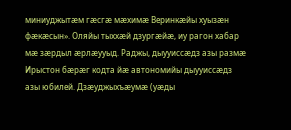миниуджытæм гæсгæ мæхимæ Веринкæйы хуызæн фæкæсын». Оляйы тыххæй дзургæйæ, иу рагон хабар мæ зæрдыл æрлæууыд. Раджы, дыууиссæдз азы размæ Ирыстон бæрæг кодта йæ автономийы дыууиссæдз азы юбилей. Дзæуджыхъæумæ (уæды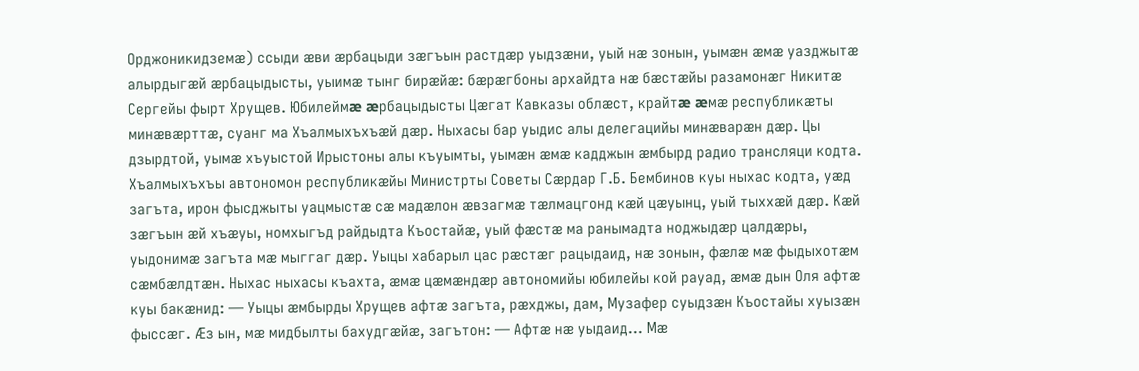Орджоникидземæ) ссыди æви æрбацыди зæгъын растдæр уыдзæни, уый нæ зонын, уымæн æмæ уазджытæ алырдыгæй æрбацыдысты, уыимæ тынг бирæйæ: бæрæгбоны архайдта нæ бæстæйы разамонæг Никитæ Сергейы фырт Хрущев. Юбилеймæ æрбацыдысты Цæгат Кавказы облæст, крайтæ æмæ республикæты минæвæрттæ, суанг ма Хъалмыхъхъæй дæр. Ныхасы бар уыдис алы делегацийы минæварæн дæр. Цы дзырдтой, уымæ хъуыстой Ирыстоны алы къуымты, уымæн æмæ кадджын æмбырд радио трансляци кодта. Хъалмыхъхъы автономон республикæйы Министрты Советы Сæрдар Г.Б. Бембинов куы ныхас кодта, уæд загъта, ирон фысджыты уацмыстæ сæ мадæлон æвзагмæ тæлмацгонд кæй цæуынц, уый тыххæй дæр. Кæй зæгъын æй хъæуы, номхыгъд райдыдта Къостайæ, уый фæстæ ма ранымадта ноджыдæр цалдæры, уыдонимæ загъта мæ мыггаг дæр. Уыцы хабарыл цас рæстæг рацыдаид, нæ зонын, фæлæ мæ фыдыхотæм сæмбæлдтæн. Ныхас ныхасы къахта, æмæ цæмæндæр автономийы юбилейы кой рауад, æмæ дын Оля афтæ куы бакæнид: — Уыцы æмбырды Хрущев афтæ загъта, рæхджы, дам, Музафер суыдзæн Къостайы хуызæн фыссæг. Æз ын, мæ мидбылты бахудгæйæ, загътон: — Афтæ нæ уыдаид... Мæ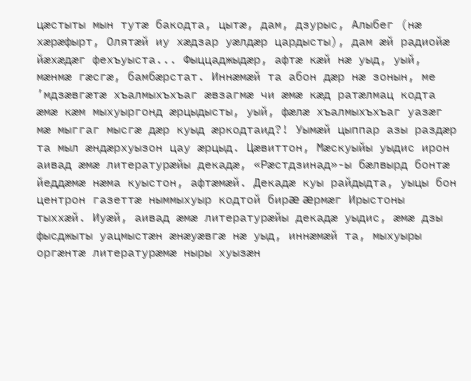цæстыты мын тутæ бакодта, цытæ, дам, дзурыс, Алыбег (нæ хæрæфырт, Олятæй иу хæдзар уæлдæр цардысты), дам æй радиойæ йæхæдæг фехъуыста... Фыццаджыдæр, афтæ кæй нæ уыд, уый, мæнмæ гæсгæ, бамбæрстат. Иннæмæй та абон дæр нæ зонын, ме ’мдзæвгæтæ хъалмыхъхъаг æвзагмæ чи æмæ кæд ратæлмац кодта æмæ кæм мыхуыргонд æрцыдысты, уый, фæлæ хъалмыхъхъаг уазæг мæ мыггаг мысгæ дæр куыд æркодтаид?! Уымæй цыппар азы раздæр та мыл æндæрхуызон цау æрцыд. Цæвиттон, Мæскуыйы уыдис ирон аивад æмæ литературæйы декадæ, «Рæстдзинад»-ы бæлвырд бонтæ йеддæмæ нæма куыстон, афтæмæй. Декадæ куы райдыдта, уыцы бон центрон газеттæ ныммыхуыр кодтой бирæ æрмæг Ирыстоны тыххæй. Иуæй, аивад æмæ литературæйы декадæ уыдис, æмæ дзы фысджыты уацмыстæн æнæуæвгæ нæ уыд, иннæмæй та, мыхуыры оргæнтæ литературæмæ ныры хуызæн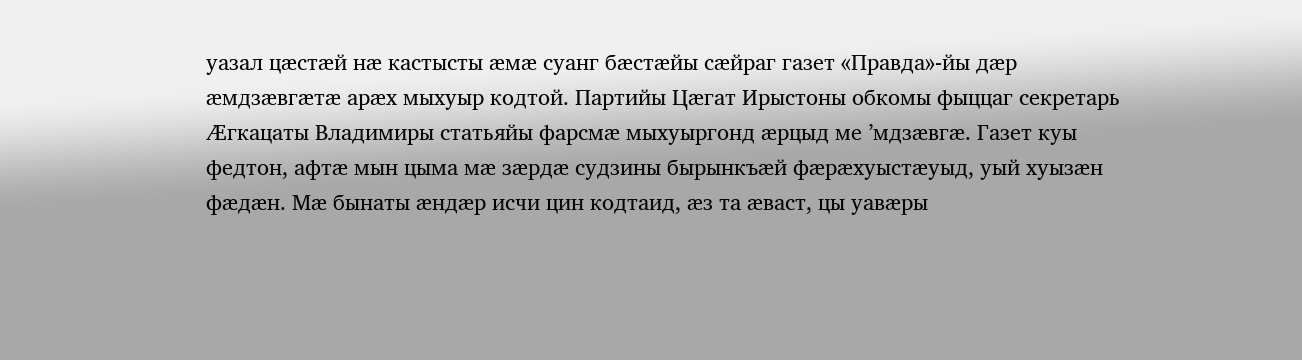уазал цæстæй нæ кастысты æмæ суанг бæстæйы сæйраг газет «Правда»-йы дæр æмдзæвгæтæ арæх мыхуыр кодтой. Партийы Цæгат Ирыстоны обкомы фыццаг секретарь Æгкацаты Владимиры статьяйы фарсмæ мыхуыргонд æрцыд ме ’мдзæвгæ. Газет куы федтон, афтæ мын цыма мæ зæрдæ судзины бырынкъæй фæрæхуыстæуыд, уый хуызæн фæдæн. Мæ бынаты æндæр исчи цин кодтаид, æз та æваст, цы уавæры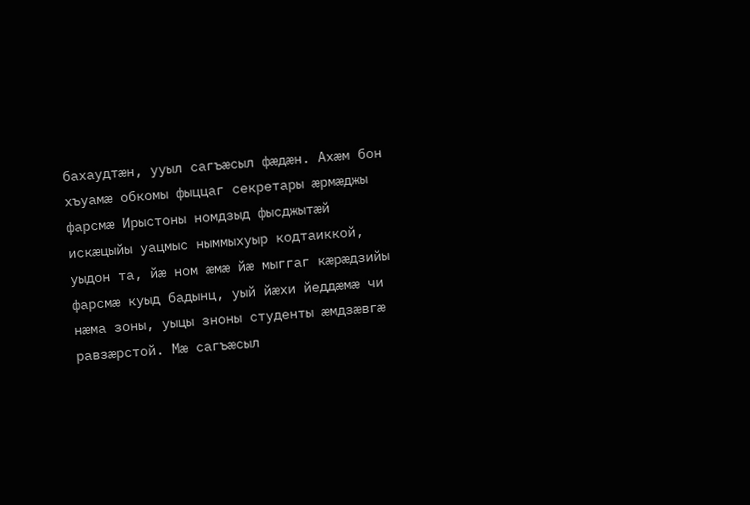бахаудтæн, ууыл сагъæсыл фæдæн. Ахæм бон хъуамæ обкомы фыццаг секретары æрмæджы фарсмæ Ирыстоны номдзыд фысджытæй искæцыйы уацмыс ныммыхуыр кодтаиккой, уыдон та, йæ ном æмæ йæ мыггаг кæрæдзийы фарсмæ куыд бадынц, уый йæхи йеддæмæ чи нæма зоны, уыцы зноны студенты æмдзæвгæ равзæрстой. Мæ сагъæсыл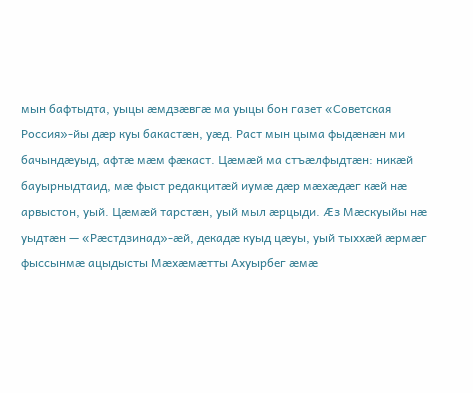мын бафтыдта, уыцы æмдзæвгæ ма уыцы бон газет «Советская Россия»-йы дæр куы бакастæн, уæд. Раст мын цыма фыдæнæн ми бачындæуыд, афтæ мæм фæкаст. Цæмæй ма стъæлфыдтæн: никæй бауырныдтаид, мæ фыст редакцитæй иумæ дæр мæхæдæг кæй нæ арвыстон, уый. Цæмæй тарстæн, уый мыл æрцыди. Æз Мæскуыйы нæ уыдтæн — «Рæстдзинад»-æй, декадæ куыд цæуы, уый тыххæй æрмæг фыссынмæ ацыдысты Мæхæмæтты Ахуырбег æмæ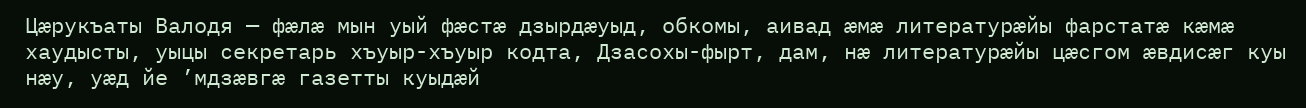Цæрукъаты Валодя — фæлæ мын уый фæстæ дзырдæуыд, обкомы, аивад æмæ литературæйы фарстатæ кæмæ хаудысты, уыцы секретарь хъуыр-хъуыр кодта, Дзасохы-фырт, дам, нæ литературæйы цæсгом æвдисæг куы нæу, уæд йе ’мдзæвгæ газетты куыдæй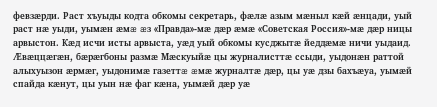февзæрди. Раст хъуыды кодта обкомы секретарь, фæлæ азым мæныл кæй æнцади, уый раст нæ уыди, уымæн æмæ æз «Правда»-мæ дæр æмæ «Советская Россия»-мæ дæр ницы арвыстон. Кæд исчи исты арвыста, уæд уый обкомы кусджытæ йеддæмæ ничи уыдаид. Æвæццæгæн, бæрæгбоны размæ Мæскуыйæ цы журналисттæ ссыди, уыдонæн раттой алыхуызон æрмæг, уыдонимæ газеттæ æмæ журналтæ дæр, цы уæ дзы бахъæуа, уымæй спайда кæнут, цы уын нæ фаг кæна, уымæй дæр уæ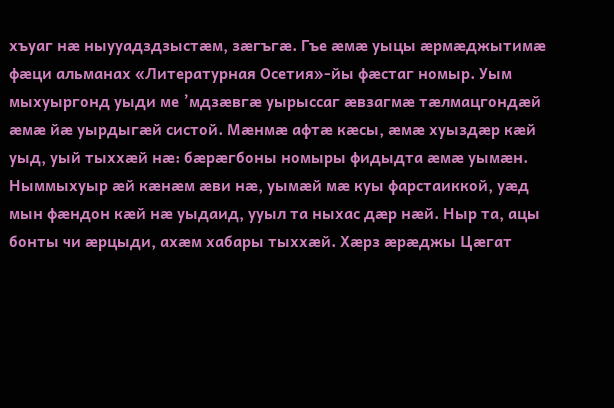хъуаг нæ ныууадздзыстæм, зæгъгæ. Гъе æмæ уыцы æрмæджытимæ фæци альманах «Литературная Осетия»-йы фæстаг номыр. Уым мыхуыргонд уыди ме ’мдзæвгæ уырыссаг æвзагмæ тæлмацгондæй æмæ йæ уырдыгæй систой. Мæнмæ афтæ кæсы, æмæ хуыздæр кæй уыд, уый тыххæй нæ: бæрæгбоны номыры фидыдта æмæ уымæн. Ныммыхуыр æй кæнæм æви нæ, уымæй мæ куы фарстаиккой, уæд мын фæндон кæй нæ уыдаид, ууыл та ныхас дæр нæй. Ныр та, ацы бонты чи æрцыди, ахæм хабары тыххæй. Хæрз æрæджы Цæгат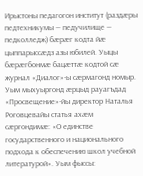Ирыстоны педагогон институт (раздæры педтехникумы — педучилище — педколледж) бæрæг кодта йæ цыппарыссæдз азы юбилей. Уыцы бæрæгбонмæ бацæттæ кодтой сæ журнал «Диалог»-ы сæрмагонд номыр. Уым мыхуыргонд æрцыд рауагъдад «Просвещение»-йы директор Наталья Роговцевайы статья ахæм сæргондимæ: «О единстве государственного и национального подхода к обеспечению школ учебной литературой». Уым фыссы: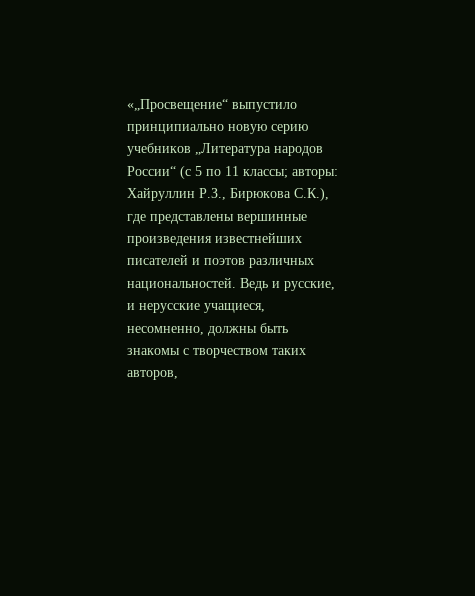«„Просвещение“ выпустило принципиально новую серию учебников „Литература народов России“ (с 5 по 11 классы; авторы: Хайруллин Р.З., Бирюкова С.К.), где представлены вершинные произведения известнейших писателей и поэтов различных национальностей. Ведь и русские, и нерусские учащиеся, несомненно, должны быть знакомы с творчеством таких авторов,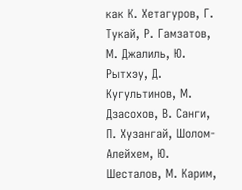как К. Хетагуров, Г. Тукай, Р. Гамзатов, М. Джалиль, Ю. Рытхэу, Д. Кугультинов, М. Дзасохов, В. Санги, П. Хузангай, Шолом-Алейхем, Ю. Шесталов, М. Карим,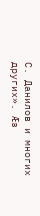С. Данилов и многих других». Æз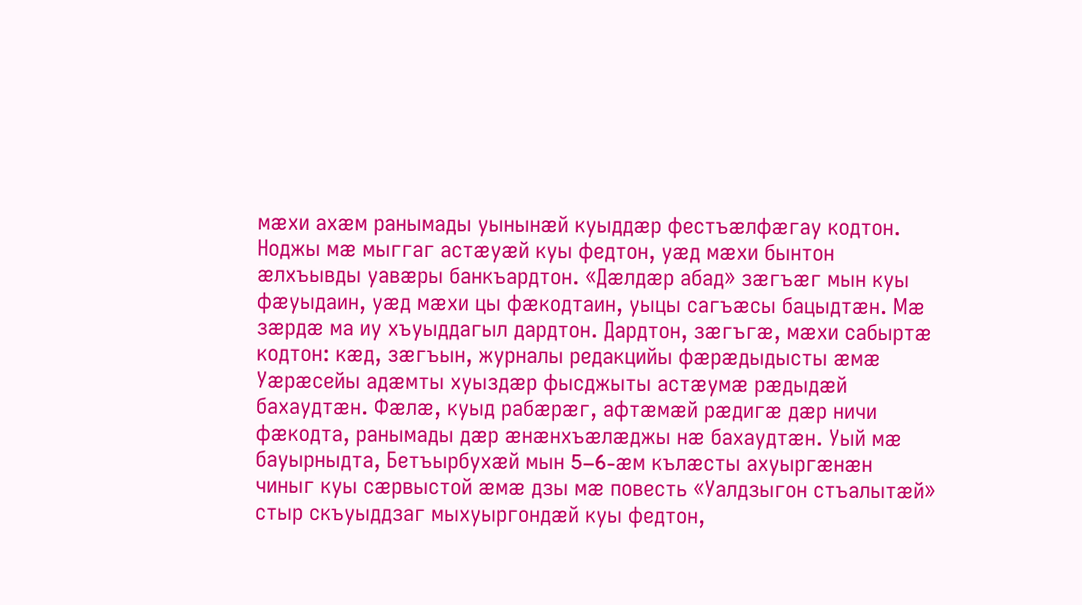мæхи ахæм ранымады уынынæй куыддæр фестъæлфæгау кодтон. Ноджы мæ мыггаг астæуæй куы федтон, уæд мæхи бынтон æлхъывды уавæры банкъардтон. «Дæлдæр абад» зæгъæг мын куы фæуыдаин, уæд мæхи цы фæкодтаин, уыцы сагъæсы бацыдтæн. Мæ зæрдæ ма иу хъуыддагыл дардтон. Дардтон, зæгъгæ, мæхи сабыртæ кодтон: кæд, зæгъын, журналы редакцийы фæрæдыдысты æмæ Уæрæсейы адæмты хуыздæр фысджыты астæумæ рæдыдæй бахаудтæн. Фæлæ, куыд рабæрæг, афтæмæй рæдигæ дæр ничи фæкодта, ранымады дæр æнæнхъæлæджы нæ бахаудтæн. Уый мæ бауырныдта, Бетъырбухæй мын 5–6-æм кълæсты ахуыргæнæн чиныг куы сæрвыстой æмæ дзы мæ повесть «Уалдзыгон стъалытæй» стыр скъуыддзаг мыхуыргондæй куы федтон,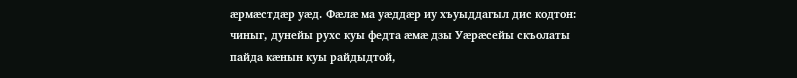æрмæстдæр уæд. Фæлæ ма уæддæр иу хъуыддагыл дис кодтон: чиныг, дунейы рухс куы федта æмæ дзы Уæрæсейы скъолаты пайда кæнын куы райдыдтой,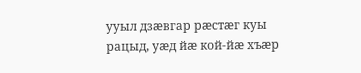ууыл дзæвгар рæстæг куы рацыд, уæд йæ кой-йæ хъæр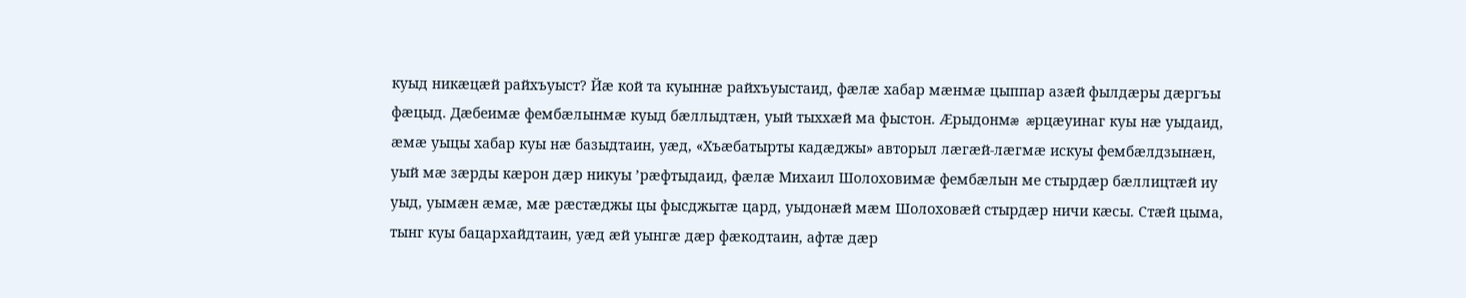куыд никæцæй райхъуыст? Йæ кой та куыннæ райхъуыстаид, фæлæ хабар мæнмæ цыппар азæй фылдæры дæргъы фæцыд. Дæбеимæ фембæлынмæ куыд бæллыдтæн, уый тыххæй ма фыстон. Æрыдонмæ æрцæуинаг куы нæ уыдаид, æмæ уыцы хабар куы нæ базыдтаин, уæд, «Хъæбатырты кадæджы» авторыл лæгæй-лæгмæ искуы фембæлдзынæн, уый мæ зæрды кæрон дæр никуы ’рæфтыдаид, фæлæ Михаил Шолоховимæ фембæлын ме стырдæр бæллицтæй иу уыд, уымæн æмæ, мæ рæстæджы цы фысджытæ цард, уыдонæй мæм Шолоховæй стырдæр ничи кæсы. Стæй цыма, тынг куы бацархайдтаин, уæд æй уынгæ дæр фæкодтаин, афтæ дæр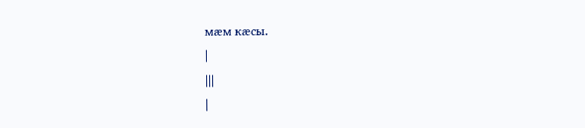мæм кæсы.
|
|||
|